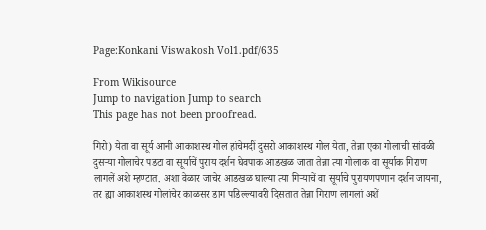Page:Konkani Viswakosh Vol1.pdf/635

From Wikisource
Jump to navigation Jump to search
This page has not been proofread.

गिरो) येता वा सूर्य आनी आकाशस्थ गोल हांचेमदीं दुसरो आकाशस्थ गोल येता, तेन्ना एका गोलाची सांवळी दुसर्‍या गोलाचेर पडटा वा सूर्याचें पुराय दर्शन घेवपाक आडखळ जाता तेन्ना त्या गोलाक वा सूर्याक गिराण लागलें अशे म्हण्टात. अशा वेळार जाचेर आडखळ घाल्या त्या गिर्‍याचें वा सूर्याचे पुरायणपणान दर्शन जायना, तर ह्या आकाशस्थ गोलांचेर काळसर डाग पडिल्ल्यावरी दिसतात तेन्ना गिराण लागलां अशें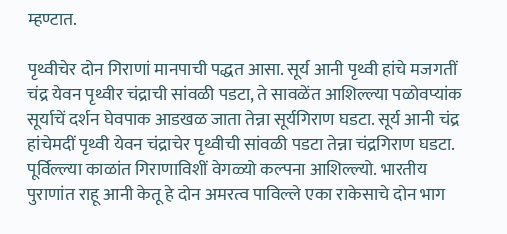म्हण्टात.

पृथ्वीचेर दोन गिराणां मानपाची पद्धत आसा. सूर्य आनी पृथ्वी हांचे मजगतीं चंद्र येवन पृथ्वीर चंद्राची सांवळी पडटा, ते सावळेंत आशिल्ल्या पळोवप्यांक सूर्याचें दर्शन घेवपाक आडखळ जाता तेन्ना सूर्यगिराण घडटा. सूर्य आनी चंद्र हांचेमदीं पृथ्वी येवन चंद्राचेर पृथ्वीची सांवळी पडटा तेन्ना चंद्रगिराण घडटा. पूर्विल्ल्या काळांत गिराणाविशीं वेगळ्यो कल्पना आशिल्ल्यो. भारतीय पुराणांत राहू आनी केतू हे दोन अमरत्व पाविल्ले एका राकेसाचे दोन भाग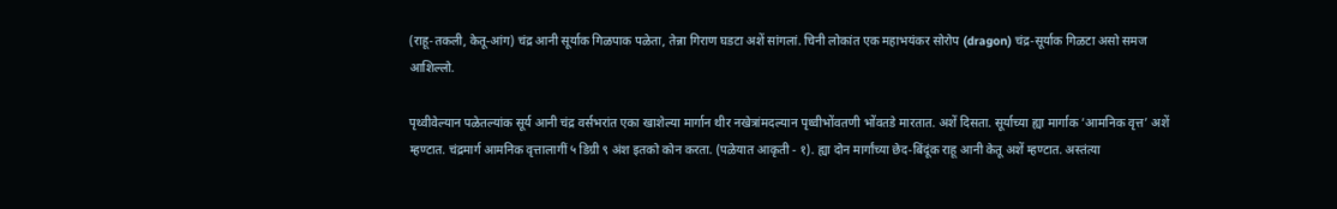(राहू-तकली, केतू-आंग) चंद्र आनी सूर्याक गिळपाक पळेता, तेन्ना गिराण घडटा अशें सांगलां. चिनी लोकांत एक महाभयंकर सोरोप (dragon) चंद्र-सूर्याक गिळटा असो समज आशिल्लो.

पृथ्वीवेल्यान पळेतल्यांक सूर्य आनी चंद्र वर्सभरांत एका खाशेल्या मार्गान थीर नखेत्रांमदल्यान पृथ्वीभोंवतणी भोंवतडे मारतात. अशें दिसता. सूर्याच्या ह्या मार्गाक ‘आमनिक वृत्त’ अशें म्हण्टात. चंद्रमार्ग आमनिक वृत्तालागीं ५ डिग्री ९ अंश इतको कोन करता. (पळेयात आकृती - १). ह्या दोन मार्गांच्या छेद-बिंदूंक राहू आनी केतू अशें म्हण्टात. अस्तंत्या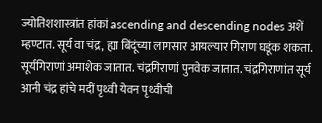ज्योतिशशास्त्रांत हांकां ascending and descending nodes अशें म्हण्टात. सूर्य वा चंद्र, ह्या बिंदूंच्या लागसार आयल्यार गिराण घडूंक शकता. सूर्यगिराणां अमाशेक जातात. चंद्रगिराणां पुनवेक जातात. चंद्रगिराणांत सूर्य आनी चंद्र हांचे मदीं पृथ्वी येवन पृथ्वीची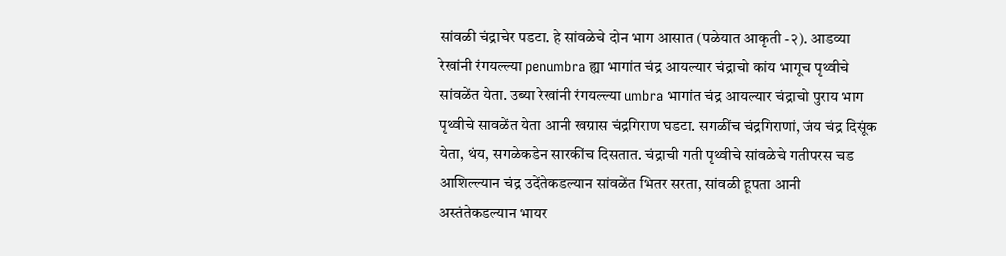सांवळी चंद्राचेर पडटा. हे सांवळेचे दोन भाग आसात (पळेयात आकृती -२). आडव्या रेखांनी रंगयल्ल्या penumbra ह्या भागांत चंद्र आयल्यार चंद्राचो कांय भागूच पृथ्वीचे सांवळेंत येता. उब्या रेखांनी रंगयल्ल्या umbra भागांत चंद्र आयल्यार चंद्राचो पुराय भाग पृथ्वीचे सावळेंत येता आनी खग्रास चंद्रगिराण घडटा. सगळींच चंद्रगिराणां, जंय चंद्र दिसूंक येता, थंय, सगळेकडेन सारकींच दिसतात. चंद्राची गती पृथ्वीचे सांवळेचे गतीपरस चड आशिल्ल्यान चंद्र उदेंतेकडल्यान सांवळेंत भितर सरता, सांवळी हूपता आनी अस्तंतेकडल्यान भायर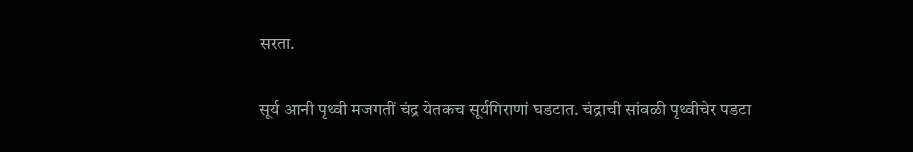सरता.

सूर्य आनी पृथ्वी मजगतीं चंद्र येतकच सूर्यगिराणां घडटात. चंद्राची सांवळी पृथ्वीचेर पडटा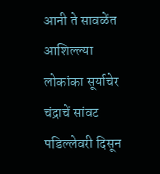आनी ते सावळेंत आशिल्ल्या लोकांका सूर्याचेर चंद्राचें सांवट पडिल्लेवरी दिसून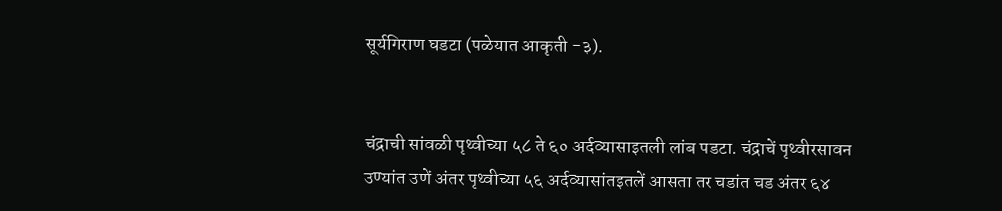सूर्यगिराण घडटा (पळेयात आकृती -३).


चंद्राची सांवळी पृथ्वीच्या ५८ ते ६० अर्दव्यासाइतली लांब पडटा. चंद्राचें पृथ्वीरसावन उण्यांत उणें अंतर पृथ्वीच्या ५६ अर्दव्यासांतइतलें आसता तर चडांत चड अंतर ६४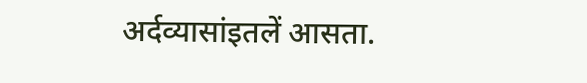अर्दव्यासांइतलें आसता.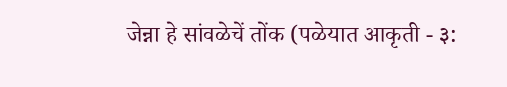जेन्ना हे सांवळेचें तोंक (पळेयात आकृती - ३: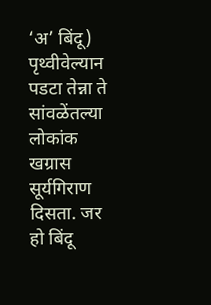‘अ’ बिंदू) पृथ्वीवेल्यान पडटा तेन्ना ते सांवळेंतल्या लोकांक खग्रास सूर्यगिराण दिसता. जर हो बिंदू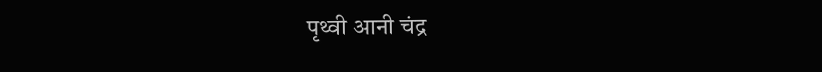पृथ्वी आनी चंद्र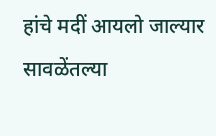हांचे मदीं आयलो जाल्यार सावळेंतल्या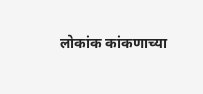लोकांक कांकणाच्या